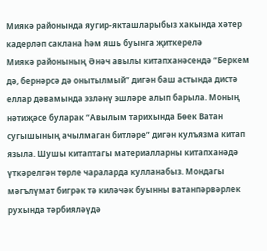Миякә районында яугир-якташларыбыз хакында хәтер кадерләп саклана һәм яшь буынга җиткерелә
Миякә районының Әнәч авылы китапханәсендә “Беркем дә, бернәрсә дә онытылмый” дигән баш астында дистә еллар дәвамында эзләнү эшләре алып барыла. Моның нәтиҗәсе буларак “Авылым тарихында Бөек Ватан сугышының ачылмаган битләре” дигән кулъязма китап языла. Шушы китаптагы материалларны китапханәдә үткәрелгән төрле чараларда кулланабыз. Мондагы мәгълүмат бигрәк тә киләчәк буынны ватанпәрвәрлек рухында тәрбияләүдә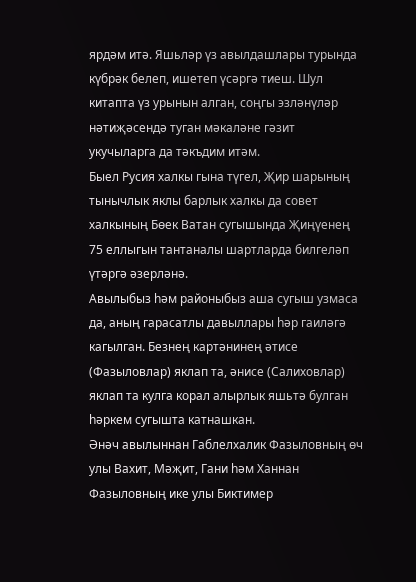ярдәм итә. Яшьләр үз авылдашлары турында күбрәк белеп, ишетеп үсәргә тиеш. Шул китапта үз урынын алган, соңгы эзләнүләр нәтиҗәсендә туган мәкаләне гәзит укучыларга да тәкъдим итәм.
Быел Русия халкы гына түгел, Җир шарының тынычлык яклы барлык халкы да совет халкының Бөек Ватан сугышында Җиңүенең 75 еллыгын тантаналы шартларда билгеләп үтәргә әзерләнә.
Авылыбыз һәм районыбыз аша сугыш узмаса да, аның гарасатлы давыллары һәр гаиләгә кагылган. Безнең картәнинең әтисе (Фазыловлар) яклап та, әнисе (Салиховлар) яклап та кулга корал алырлык яшьтә булган һәркем сугышта катнашкан.
Әнәч авылыннан Габлелхалик Фазыловның өч улы Вахит, Мәҗит, Гани һәм Ханнан Фазыловның ике улы Биктимер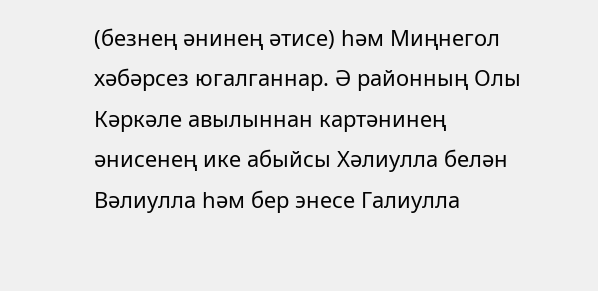(безнең әнинең әтисе) һәм Миңнегол хәбәрсез югалганнар. Ә районның Олы Кәркәле авылыннан картәнинең әнисенең ике абыйсы Хәлиулла белән Вәлиулла һәм бер энесе Галиулла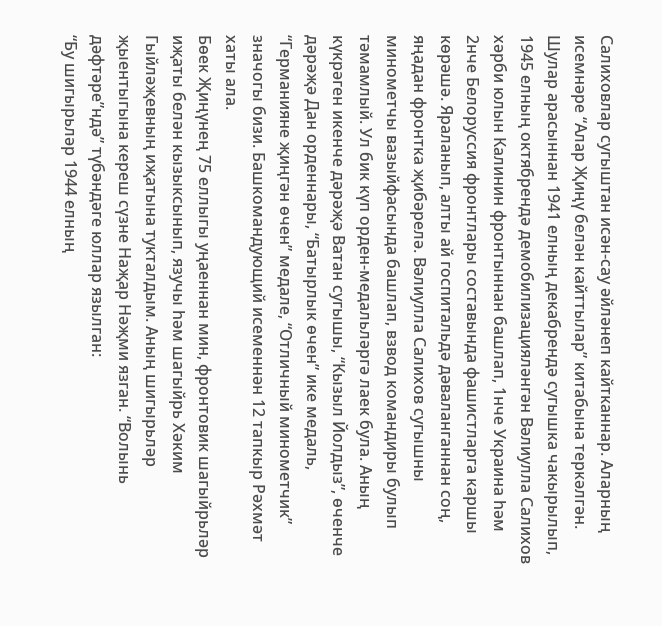Салиховлар сугыштан исән-сау әйләнеп кайтканнар. Аларның исемнәре “Алар Җиңү белән кайттылар” китабына теркәлгән.
Шулар арасыннан 1941 елның декабрендә сугышка чакырылып, 1945 елның октябрендә демобилизацияләнгән Вәлиулла Салихов хәрби юлын Калинин фронтыннан башлап, 1нче Украина һәм 2нче Белоруссия фронтлары составында фашистларга каршы көрәшә. Яраланып, алты ай госпитальдә дәваланганнан соң, яңадан фронтка җибәрелә. Вәлиулла Салихов сугышны минометчы вазыйфасында башлап, взвод командиры булып тәмамлый. Ул бик күп орден-медальләргә лаек була. Аның күкрәген икенче дәрәҗә Ватан сугышы, “Кызыл Йолдыз”, өченче дәрәҗә Дан орденнары, “Батырлык өчен” ике медаль, “Германияне җиңгән өчен” медале, “Отличный минометчик” значогы бизи. Башкомандующий исеменнән 12 тапкыр Рәхмәт хаты ала.
Бөек Җиңүнең 75 еллыгы уңаеннан мин, фронтовик шагыйрьләр иҗаты белән кызыксынып, язучы һәм шагыйрь Хәким Гыйләҗевның иҗатына тукталдым. Аның шигырьләр җыентыгына кереш сүзне Наҗар Нәҗми язган. “Волынь дәфтәре”ндә” түбәндәге юллар язылган:
“Бу шигырьләр 1944 елның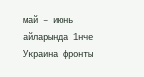май – июнь айларында 1нче Украина фронты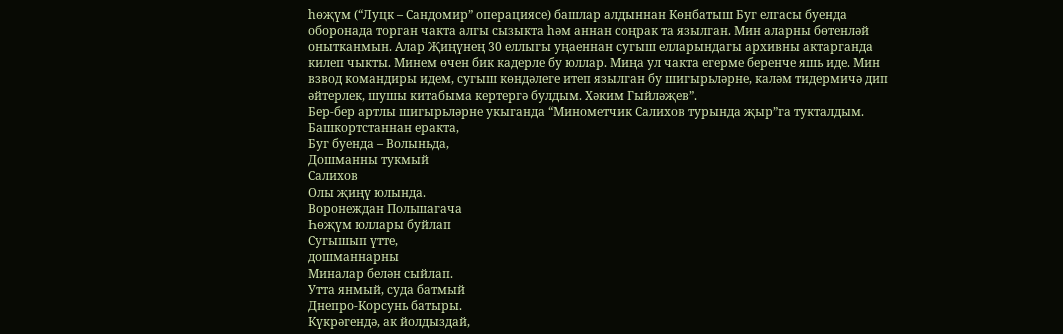һөҗүм (“Луцк – Сандомир” операциясе) башлар алдыннан Көнбатыш Буг елгасы буенда оборонада торган чакта алгы сызыкта һәм аннан соңрак та язылган. Мин аларны бөтенләй онытканмын. Алар Җиңүнең 30 еллыгы уңаеннан сугыш елларындагы архивны актарганда килеп чыкты. Минем өчен бик кадерле бу юллар. Миңа ул чакта егерме беренче яшь иде. Мин взвод командиры идем, сугыш көндәлеге итеп язылган бу шигырьләрне, каләм тидермичә дип әйтерлек, шушы китабыма кертергә булдым. Хәким Гыйләҗев”.
Бер-бер артлы шигырьләрне укыганда “Минометчик Салихов турында җыр”га тукталдым.
Башкортстаннан еракта,
Буг буенда – Волыньда,
Дошманны тукмый
Салихов
Олы җиңү юлында.
Воронеждан Польшагача
Һөҗүм юллары буйлап
Сугышып үтте,
дошманнарны
Миналар белән сыйлап.
Утта янмый, суда батмый
Днепро-Корсунь батыры.
Күкрәгендә, ак йолдыздай,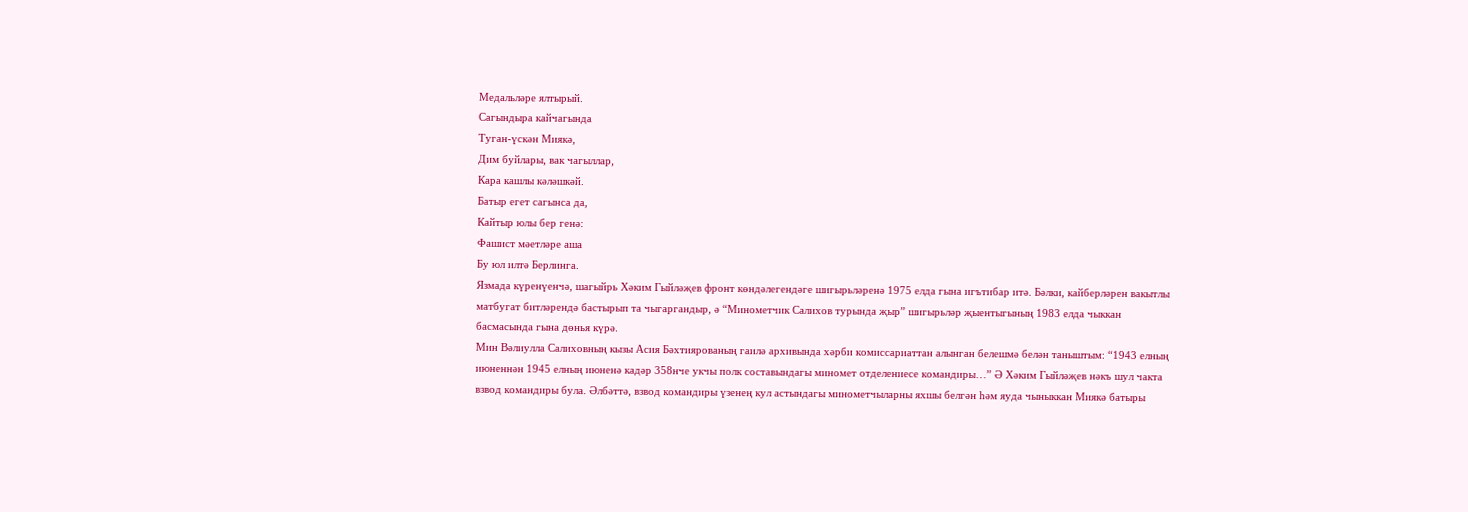Медальләре ялтырый.
Сагындыра кайчагында
Туган-үскән Миякә,
Дим буйлары, вак чагыллар,
Кара кашлы кәләшкәй.
Батыр егет сагынса да,
Кайтыр юлы бер генә:
Фашист мәетләре аша
Бу юл илтә Берлинга.
Язмада күренүенчә, шагыйрь Хәким Гыйләҗев фронт көндәлегендәге шигырьләренә 1975 елда гына игътибар итә. Бәлки, кайберләрен вакытлы матбугат битләрендә бастырып та чыгаргандыр, ә “Минометчик Салихов турында җыр” шигырьләр җыентыгының 1983 елда чыккан басмасында гына дөнья күрә.
Мин Вәлиулла Салиховның кызы Асия Бәхтиярованың гаилә архивында хәрби комиссариаттан алынган белешмә белән таныштым: “1943 елның июненнән 1945 елның июненә кадәр 358нче укчы полк составындагы миномет отделениесе командиры…” Ә Хәким Гыйләҗев нәкъ шул чакта взвод командиры була. Әлбәттә, взвод командиры үзенең кул астындагы минометчыларны яхшы белгән һәм яуда чыныккан Миякә батыры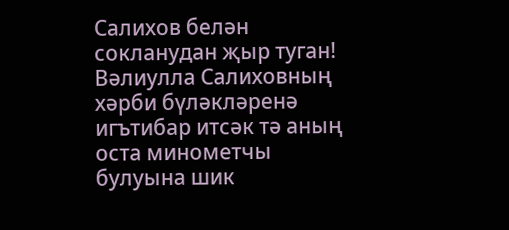Салихов белән сокланудан җыр туган! Вәлиулла Салиховның хәрби бүләкләренә игътибар итсәк тә аның оста минометчы булуына шик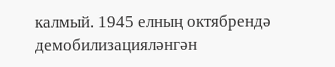калмый. 1945 елның октябрендә демобилизацияләнгән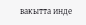вакытта инде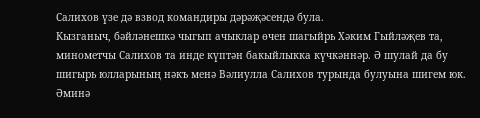Салихов үзе дә взвод командиры дәрәҗәсендә була.
Кызганыч, бәйләнешкә чыгып ачыклар өчен шагыйрь Хәким Гыйләҗев та, минометчы Салихов та инде күптән бакыйлыкка күчкәннәр. Ә шулай да бу шигырь юлларының нәкъ менә Вәлиулла Салихов турында булуына шигем юк.
Әминә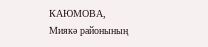КАЮМОВА,
Миякә районының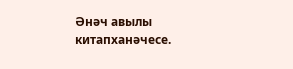Әнәч авылы китапханәчесе.